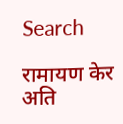Search

रामायण केर अति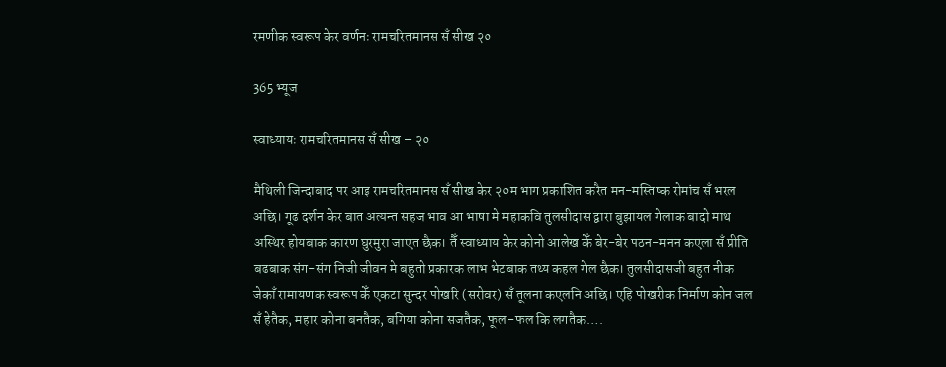रमणीक स्वरूप केर वर्णनः रामचरितमानस सँ सीख २०

365 भ्यूज

स्वाध्यायः रामचरितमानस सँ सीख – २०

मैथिली जिन्दाबाद पर आइ रामचरितमानस सँ सीख केर २०म भाग प्रकाशित करैत मन-मस्तिष्क रोमांच सँ भरल अछि। गूढ दर्शन केर बात अत्यन्त सहज भाव आ भाषा मे महाकवि तुलसीदास द्वारा बुझायल गेलाक बादो माथ अस्थिर होयबाक कारण घुरमुरा जाएत छैक। तैँ स्वाध्याय केर कोनो आलेख केँ बेर-बेर पठन-मनन कएला सँ प्रीति बढबाक संग-संग निजी जीवन मे बहुतो प्रकारक लाभ भेटबाक तथ्य कहल गेल छैक। तुलसीदासजी बहुत नीक जेकाँ रामायणक स्वरूप केँ एकटा सुन्दर पोखरि (सरोवर) सँ तूलना कएलनि अछि। एहि पोखरीक निर्माण कोन जल सँ हेतैक, महार कोना बनतैक, बगिया कोना सजतैक, फूल-फल कि लगतैक….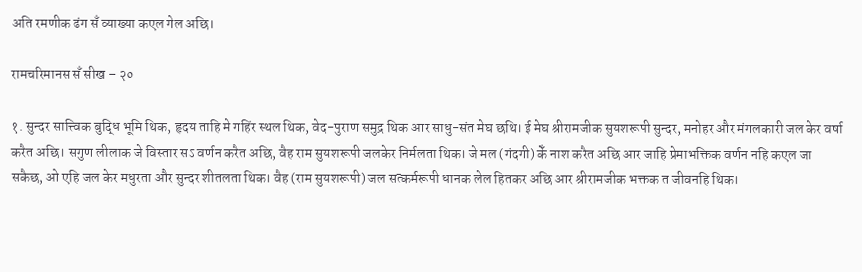अति रमणीक ढंग सँ व्याख्या कएल गेल अछि।

रामचरिमानस सँ सीख – २०

१. सुन्दर सात्त्विक बुद्धि भूमि थिक, हृदय ताहि मे गहिंर स्थल थिक, वेद-पुराण समुद्र थिक आर साधु-संत मेघ छथि। ई मेघ श्रीरामजीक सुयशरूपी सुन्दर, मनोहर और मंगलकारी जल केर वर्षा करैत अछि। सगुण लीलाक जे विस्तार सऽ वर्णन करैत अछि, वैह राम सुयशरूपी जलकेर निर्मलता थिक। जे मल (गंदगी) केँ नाश करैत अछि आर जाहि प्रेमाभक्तिक वर्णन नहि कएल जा सकैछ, ओ एहि जल केर मधुरता और सुन्दर शीतलता थिक। वैह (राम सुयशरूपी) जल सत्कर्मरूपी धानक लेल हितकर अछि आर श्रीरामजीक भक्तक त जीवनहि थिक।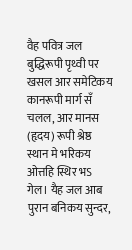वैह पवित्र जल बुद्धिरूपी पृथ्वी पर खसल आर समेटिकय कानरूपी मार्ग सँ चलल, आर मानस (हृदय) रूपी श्रेष्ठ स्थान मे भरिकय ओत्तहि स्थिर भऽ गेल। यैह जल आब पुरान बनिकय सुन्दर,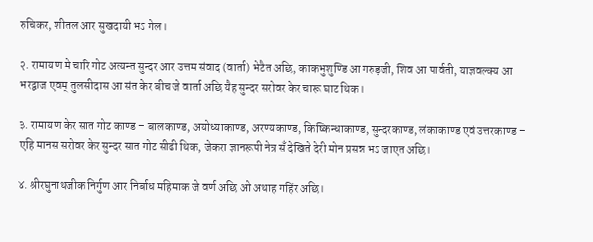रुचिकर, शीतल आर सुखदायी भऽ गेल।

२. रामायण मे चारि गोट अत्यन्त सुन्दर आर उत्तम संवाद (वार्ता) भेटैत अछि, काकभुशुण्डि आ गरुड़जी, शिव आ पार्वती, याज्ञवल्क्य आ भरद्वाज एवम् तुलसीदास आ संत केर बीच जे वार्ता अछि यैह सुन्दर सरोवर केर चारू घाट थिक।

३. रामायण केर सात गोट काण्ड – बालकाण्ड, अयोध्याकाण्ड, अरण्यकाण्ड, किष्किन्धाकाण्ड, सुन्दरकाण्ड, लंकाकाण्ड एवं उत्तरकाण्ड – एहि मानस सरोवर केर सुन्दर सात गोट सीढी थिक, जेकरा ज्ञानरूपी नेत्र सँ देखिते देरी मोन प्रसन्न भऽ जाएत अछि।

४. श्रीरघुनाथजीक निर्गुण आर निर्बाध महिमाक जे वर्ण अछि ओ अथाह गहिंर अछि।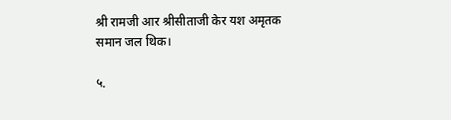श्री रामजी आर श्रीसीताजी केर यश अमृतक समान जल थिक।

५.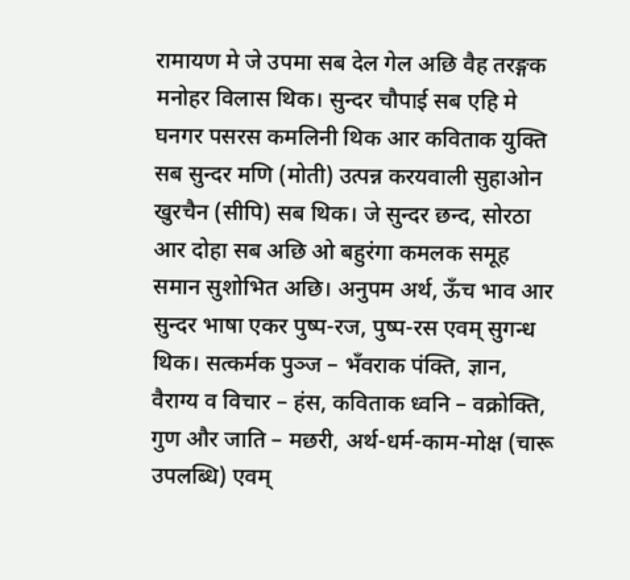रामायण मे जे उपमा सब देल गेल अछि वैह तरङ्गक मनोहर विलास थिक। सुन्दर चौपाई सब एहि मे घनगर पसरस कमलिनी थिक आर कविताक युक्ति सब सुन्दर मणि (मोती) उत्पन्न करयवाली सुहाओन खुरचैन (सीपि) सब थिक। जे सुन्दर छन्द, सोरठा आर दोहा सब अछि ओ बहुरंगा कमलक समूह समान सुशोभित अछि। अनुपम अर्थ, ऊँच भाव आर सुन्दर भाषा एकर पुष्प-रज, पुष्प-रस एवम् सुगन्ध थिक। सत्कर्मक पुञ्ज – भँवराक पंक्ति, ज्ञान, वैराग्य व विचार – हंस, कविताक ध्वनि – वक्रोक्ति, गुण और जाति – मछरी, अर्थ-धर्म-काम-मोक्ष (चारू उपलब्धि) एवम्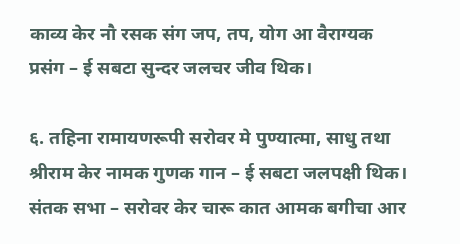काव्य केर नौ रसक संग जप, तप, योग आ वैराग्यक प्रसंग – ई सबटा सुन्दर जलचर जीव थिक।

६. तहिना रामायणरूपी सरोवर मे पुण्यात्मा, साधु तथा श्रीराम केर नामक गुणक गान – ई सबटा जलपक्षी थिक। संतक सभा – सरोवर केर चारू कात आमक बगीचा आर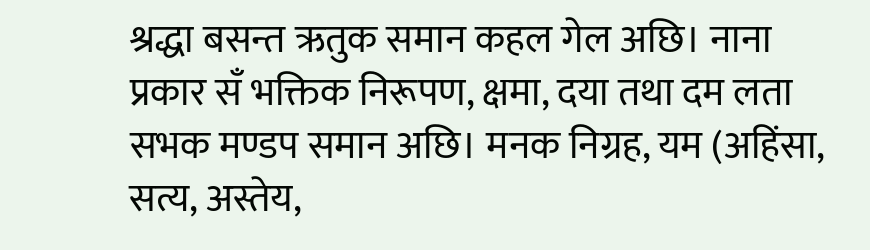श्रद्धा बसन्त ऋतुक समान कहल गेल अछि। नाना प्रकार सँ भक्तिक निरूपण, क्षमा, दया तथा दम लता सभक मण्डप समान अछि। मनक निग्रह, यम (अहिंसा, सत्य, अस्तेय,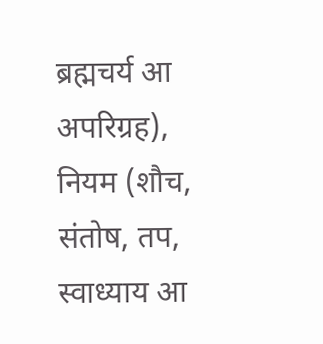ब्रह्मचर्य आ अपरिग्रह), नियम (शौच, संतोष, तप, स्वाध्याय आ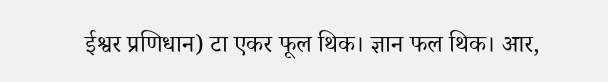ईश्वर प्रणिधान) टा एकर फूल थिक। ज्ञान फल थिक। आर,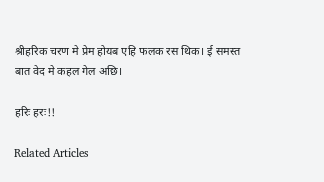श्रीहरिक चरण मे प्रेम होयब एहि फलक रस थिक। ई समस्त बात वेद मे कहल गेल अछि।

हरिः हरः!!

Related Articles